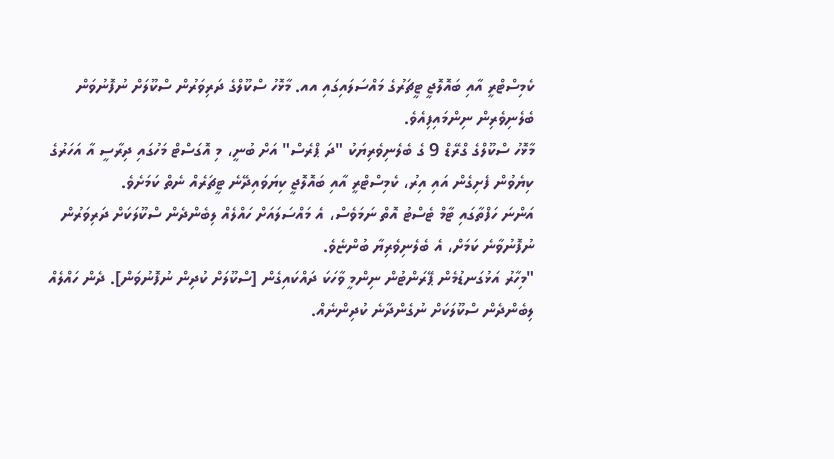ކެމިސްޓްރީ އާއި ބައޮލޮޖީ ޓީޗަރުގެ މައްސަލައިގައި އއ. މާޅޮހު ސްކޫލްގެ ދަރިވަރުން ސްކޫލަށް ނުފޮނުވަން ބެލެނިވެރިން ނިންމައިފިއެވެ.
މާޅޮހު ސްކޫލްގެ ގްރޭޑް 9 ގެ ބެލެނިވެރިޔަކު "ދަ ޕްރެސް" އަށް ބުނީ، މި އޮގަސްޓް މަހުގައި ދިރާސީ އާ އަހަރުގެ ކިޔެވުން ފެށިގެން އައި އިރު، ކެމިސްޓްރީ އާއި ބައޮލޮޖީ ކިޔަވައިދޭނެ ޓީޗަރެއް ނެތް ކަމަށެވެ.
އަންނަ ހަފްތާގައި ޓާމް ޓެސްޓު އޮތް ނަމަވެސް، އެ މައްސަލައަށް ހައްލެއް ލިބެންދެން ސްކޫލަކަށް ދަރިވަރުން ނުފޮނުވާނެ ކަމަށް، އެ ބެލެނިވެރިޔާ ބުންޏެވެ.
"މިހާރު އަޅުގަނޑުމެން ޕޭރަންޓުން ނިންމީ ވާހަކަ ދައްކައިގެން [ސްކޫލަށް ކުދިން ނުފޮނުވަން]. ދެން ހައްލެއް ލިބެންދެން ސްކޫލަކަށް ނުގެންދާނެ ކުދިންނެއް.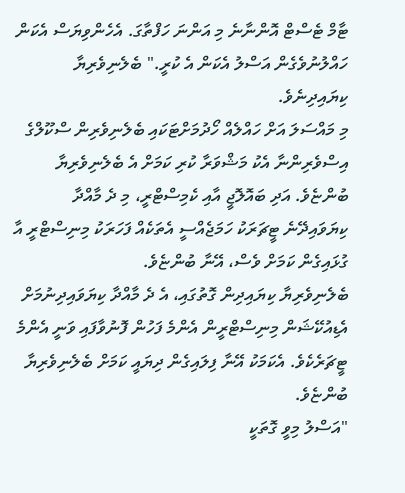ޓާމް ޓެސްޓް އޮންނާނެ މި އަންނަ ހަފްތާގަ. އެހެންވިޔަސް އެކަން ހައްލުނުވެގެން އަސްލު އެކަން އެ ކުރީ." ބެލެނިވެރިޔާ ކިޔައިދިނެވެ.
މި މައްސަލަ އަށް ހައްލެއް ހޯދުމަށްޓަކައި ބެލެނިވެރިން ސްކޫލްގެ އިސްވެރިންނާ އެކު މަޝްވަރާ ކުރި ކަމަށް އެ ބެލެނިވެރިޔާ ބުންޏެވެ. އަދި ބައޮލޮޖީ އާއި ކެމިސްޓްރީ، މި ދެ މާއްދާ ކިޔަވައިދޭނެ ޓީޗަރަކު ހަމަޖެއްސީ އެތަކެއް ފަހަރަކު މިނިސްޓްރީ އާ ގުޅައިގެން ކަމަށް ވެސް، އޭނާ ބުންޏެވެ.
ބެލެނިވެރިޔާ ކިޔައިދިން ގޮތުގައި، އެ ދެ މާއްދާ ކިޔަވައިދިނުމަށް އެޑިއުކޭޝަން މިނިސްޓްރީން އެންމެ ފަހުން ފޮނުވާފައި ވަނީ އެންމެ ޓީޗަރެކެވެ. އެކަމަކު އޭނާ ފިލައިގެން ދިޔައީ ކަމަށް ބެލެނިވެރިޔާ ބުންޏެވެ.
"އަސްލު މިވީ ގޮތަކީ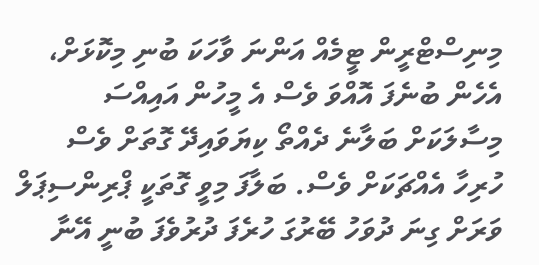މިނިސްޓްރީން ޓީމެއް އަންނަ ވާހަކަ ބުނި މިކޮޅަށް، އެހެން ބުނެފަ އޮއްވަ ވެސް އެ މީހުން އައިއްސަ މިސާލަކަށް ބަލާނެ ދެއްތޯ ކިޔަވައިދޭ ގޮތަށް ވެސް ހުރިހާ އެއްޗަކަށް ވެސް. ބަލާފަ މިވީ ގޮތަކީ ޕްރިންސިޕަލް ވަރަށް ގިނަ ދުވަހު ބޭރުގަ ހުރެފަ ދުރުވެފަ ބުނީ އޭނާ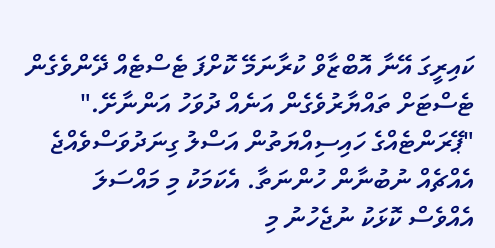ކައިރީގަ އޭނާ އޮބްޒާވް ކުރާނަމޭ ކޮށްފަ ޓެސްޓެއް ދޭންވެގެން ޓެސްޓަށް ތައްޔާރުވެގެން އަނެއް ދުވަހު އަންނާށޭ."
"ޕޭރަންޓެއްގެ ހައިސިއްޔަތުން އަސްލު ގިނަދުވަސްވެއްޖެ އެއްޗެއް ނުބުނާން ހުންނަތާ. އެކަމަކު މި މައްސަލަ އެއްވެސް ކޮޅަކު ނުޖެހުނު މި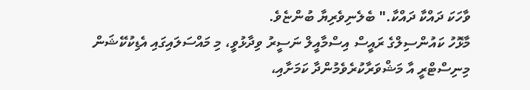ވާހަކަ ދައްކާ ދައްކާ." ބެލެނިވެރިޔާ ބުންޏެވެ.
މާޅޮހު ކައުންސިލްގެ ރައީސް އިސްމާއީލް ނަސީރު ވިދާޅުވީ، މި މައްސަލައިގައި އެޑިކުކޭޝަން މިނިސްޓްރީ އާ މަޝްވަރާކުރެވެމުންދާ ކަމަށާއި،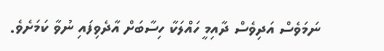ނަމަވެސް އަދިވެސް ދާއިމީ ހައްލަކާ ހިސާބަށް އާދެވިފައި ނުވާ ކަމަށެވެ.